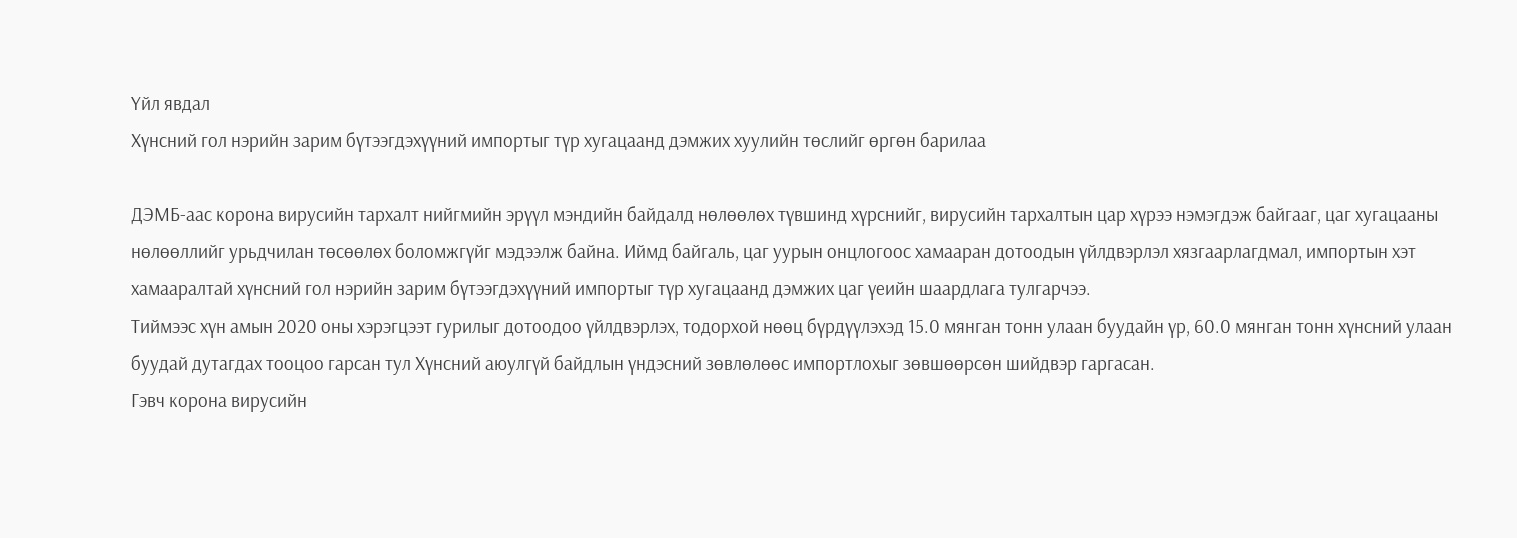Үйл явдал
Хүнсний гол нэрийн зарим бүтээгдэхүүний импортыг түр хугацаанд дэмжих хуулийн төслийг өргөн барилаа

ДЭМБ-аас корона вирусийн тархалт нийгмийн эрүүл мэндийн байдалд нөлөөлөх түвшинд хүрснийг, вирусийн тархалтын цар хүрээ нэмэгдэж байгааг, цаг хугацааны нөлөөллийг урьдчилан төсөөлөх боломжгүйг мэдээлж байна. Иймд байгаль, цаг уурын онцлогоос хамааран дотоодын үйлдвэрлэл хязгаарлагдмал, импортын хэт хамааралтай хүнсний гол нэрийн зарим бүтээгдэхүүний импортыг түр хугацаанд дэмжих цаг үеийн шаардлага тулгарчээ.
Тиймээс хүн амын 2020 оны хэрэгцээт гурилыг дотоодоо үйлдвэрлэх, тодорхой нөөц бүрдүүлэхэд 15.0 мянган тонн улаан буудайн үр, 60.0 мянган тонн хүнсний улаан буудай дутагдах тооцоо гарсан тул Хүнсний аюулгүй байдлын үндэсний зөвлөлөөс импортлохыг зөвшөөрсөн шийдвэр гаргасан.
Гэвч корона вирусийн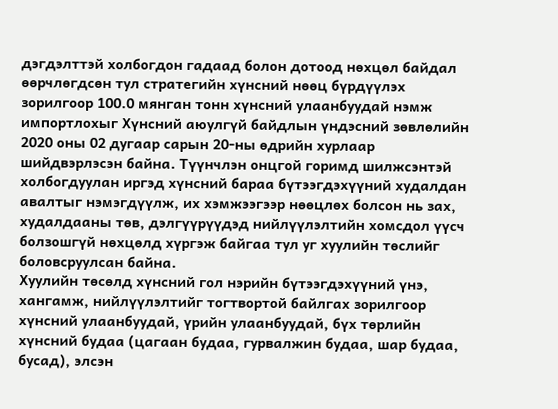дэгдэлттэй холбогдон гадаад болон дотоод нөхцөл байдал өөрчлөгдсөн тул стратегийн хүнсний нөөц бүрдүүлэх зорилгоор 100.0 мянган тонн хүнсний улаанбуудай нэмж импортлохыг Хүнсний аюулгүй байдлын үндэсний зөвлөлийн 2020 оны 02 дугаар сарын 20-ны өдрийн хурлаар шийдвэрлэсэн байна. Түүнчлэн онцгой горимд шилжсэнтэй холбогдуулан иргэд хүнсний бараа бүтээгдэхүүний худалдан авалтыг нэмэгдүүлж, их хэмжээгээр нөөцлөх болсон нь зах, худалдааны төв, дэлгүүрүүдэд нийлүүлэлтийн хомсдол үүсч болзошгүй нөхцөлд хүргэж байгаа тул уг хуулийн төслийг боловсруулсан байна.
Хуулийн төсөлд хүнсний гол нэрийн бүтээгдэхүүний үнэ, хангамж, нийлүүлэлтийг тогтвортой байлгах зорилгоор хүнсний улаанбуудай, үрийн улаанбуудай, бүх төрлийн хүнсний будаа (цагаан будаа, гурвалжин будаа, шар будаа, бусад), элсэн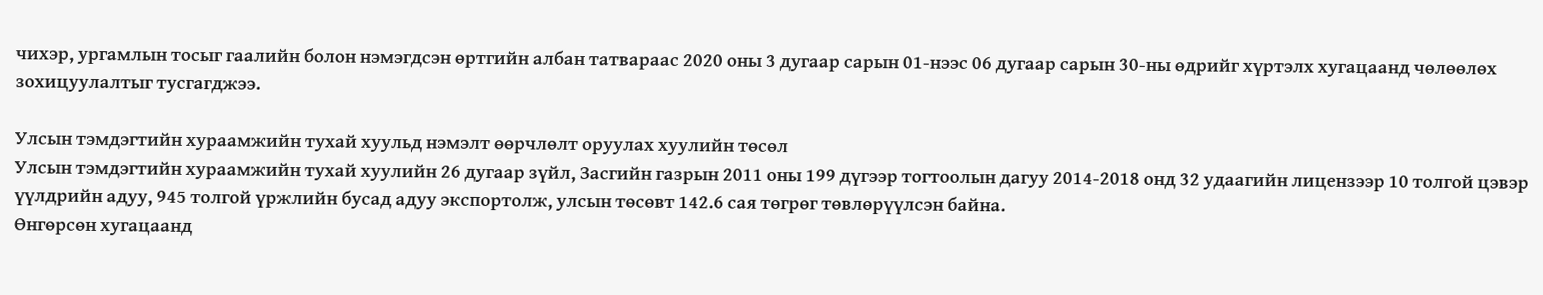чихэр, ургамлын тосыг гаалийн болон нэмэгдсэн өртгийн албан татвараас 2020 оны 3 дугаар сарын 01-нээс 06 дугаар сарын 30-ны өдрийг хүртэлх хугацаанд чөлөөлөх зохицуулалтыг тусгагджээ.

Улсын тэмдэгтийн хураамжийн тухай хуульд нэмэлт өөрчлөлт оруулах хуулийн төсөл
Улсын тэмдэгтийн хураамжийн тухай хуулийн 26 дугаар зүйл, Засгийн газрын 2011 оны 199 дүгээр тогтоолын дагуу 2014-2018 онд 32 удаагийн лицензээр 10 толгой цэвэр үүлдрийн адуу, 945 толгой үржлийн бусад адуу экспортолж, улсын төсөвт 142.6 сая төгрөг төвлөрүүлсэн байна.
Өнгөрсөн хугацаанд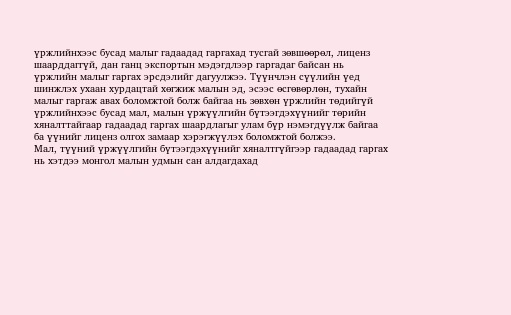үржлийнхээс бусад малыг гадаадад гаргахад тусгай зөвшөөрөл, лиценз шаарддаггүй, дан ганц экспортын мэдэгдлээр гаргадаг байсан нь үржлийн малыг гаргах эрсдэлийг дагуулжээ. Түүнчлэн сүүлийн үед шинжлэх ухаан хурдацтай хөгжиж малын эд, эсээс өсгөвөрлөн, тухайн малыг гаргаж авах боломжтой болж байгаа нь зөвхөн үржлийн төдийгүй үржлийнхээс бусад мал, малын үржүүлгийн бүтээгдэхүүнийг төрийн хяналттайгаар гадаадад гаргах шаардлагыг улам бүр нэмэгдүүлж байгаа ба үүнийг лиценз олгох замаар хэрэгжүүлэх боломжтой болжээ.
Мал, түүний үржүүлгийн бүтээгдэхүүнийг хяналтгүйгээр гадаадад гаргах нь хэтдээ монгол малын удмын сан алдагдахад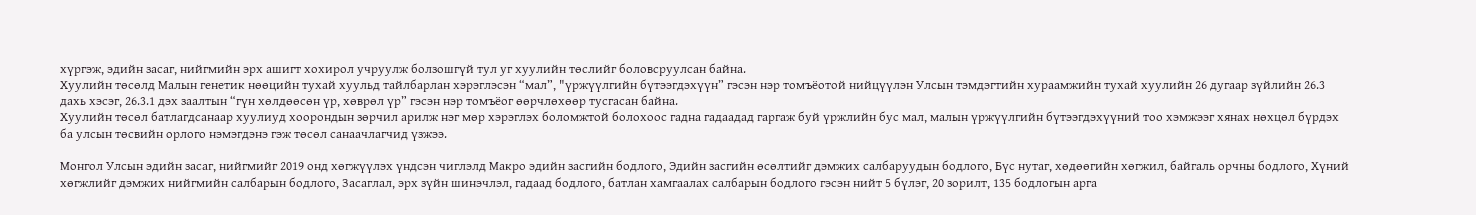хүргэж, эдийн засаг, нийгмийн эрх ашигт хохирол учруулж болзошгүй тул уг хуулийн төслийг боловсруулсан байна.
Хуулийн төсөлд Малын генетик нөөцийн тухай хуульд тайлбарлан хэрэглэсэн “мал”, "үржүүлгийн бүтээгдэхүүн” гэсэн нэр томъёотой нийцүүлэн Улсын тэмдэгтийн хураамжийн тухай хуулийн 26 дугаар зүйлийн 26.3 дахь хэсэг, 26.3.1 дэх заалтын “гүн хөлдөөсөн үр, хөврөл үр” гэсэн нэр томъёог өөрчлөхөөр тусгасан байна.
Хуулийн төсөл батлагдсанаар хуулиуд хоорондын зөрчил арилж нэг мөр хэрэглэх боломжтой болохоос гадна гадаадад гаргаж буй үржлийн бус мал, малын үржүүлгийн бүтээгдэхүүний тоо хэмжээг хянах нөхцөл бүрдэх ба улсын төсвийн орлого нэмэгдэнэ гэж төсөл санаачлагчид үзжээ.

Монгол Улсын эдийн засаг, нийгмийг 2019 онд хөгжүүлэх үндсэн чиглэлд Макро эдийн засгийн бодлого, Эдийн засгийн өсөлтийг дэмжих салбаруудын бодлого, Бүс нутаг, хөдөөгийн хөгжил, байгаль орчны бодлого, Хүний хөгжлийг дэмжих нийгмийн салбарын бодлого, Засаглал, эрх зүйн шинэчлэл, гадаад бодлого, батлан хамгаалах салбарын бодлого гэсэн нийт 5 бүлэг, 20 зорилт, 135 бодлогын арга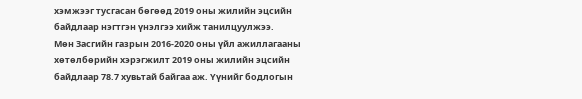хэмжээг тусгасан бөгөөд 2019 оны жилийн эцсийн байдлаар нэгтгэн үнэлгээ хийж танилцуулжээ.
Мөн Засгийн газрын 2016-2020 оны үйл ажиллагааны хөтөлбөрийн хэрэгжилт 2019 оны жилийн эцсийн байдлаар 78.7 хувьтай байгаа аж. Үүнийг бодлогын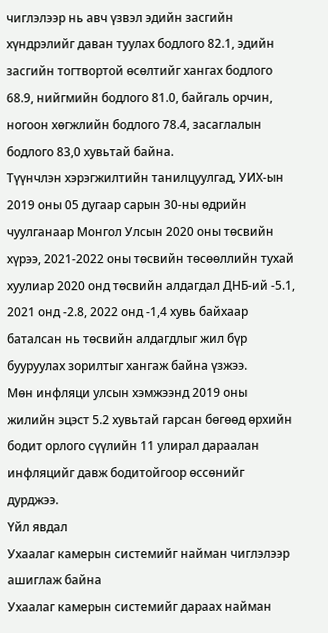чиглэлээр нь авч үзвэл эдийн засгийн хүндрэлийг даван туулах бодлого 82.1, эдийн засгийн тогтвортой өсөлтийг хангах бодлого 68.9, нийгмийн бодлого 81.0, байгаль орчин, ногоон хөгжлийн бодлого 78.4, засаглалын бодлого 83,0 хувьтай байна.
Түүнчлэн хэрэгжилтийн танилцуулгад, УИХ-ын 2019 оны 05 дугаар сарын 30-ны өдрийн чуулганаар Монгол Улсын 2020 оны төсвийн хүрээ, 2021-2022 оны төсвийн төсөөллийн тухай хуулиар 2020 онд төсвийн алдагдал ДНБ-ий -5.1, 2021 онд -2.8, 2022 онд -1,4 хувь байхаар баталсан нь төсвийн алдагдлыг жил бүр бууруулах зорилтыг хангаж байна үзжээ.
Мөн инфляци улсын хэмжээнд 2019 оны жилийн эцэст 5.2 хувьтай гарсан бөгөөд өрхийн бодит орлого сүүлийн 11 улирал дараалан инфляцийг давж бодитойгоор өссөнийг дурджээ.
Үйл явдал
Ухаалаг камерын системийг найман чиглэлээр ашиглаж байна
Ухаалаг камерын системийг дараах найман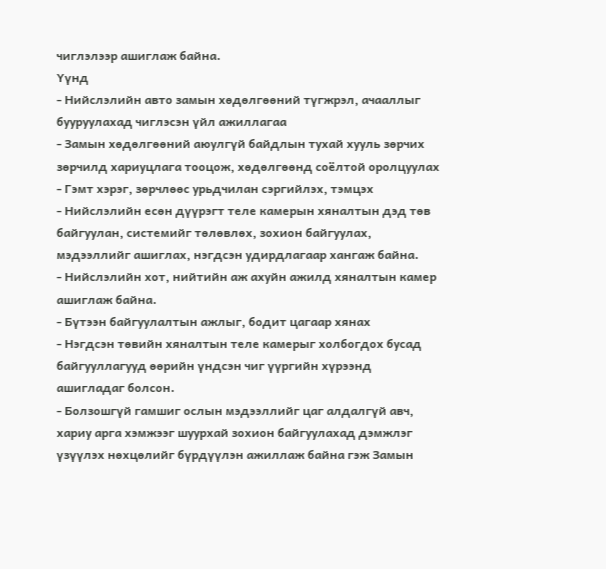чиглэлээр ашиглаж байна.
Үүнд
- Нийслэлийн авто замын хөдөлгөөний түгжрэл, ачааллыг бууруулахад чиглэсэн үйл ажиллагаа
- Замын хөдөлгөөний аюулгүй байдлын тухай хууль зөрчих зөрчилд хариуцлага тооцож, хөдөлгөөнд соёлтой оролцуулах
- Гэмт хэрэг, зөрчлөөс урьдчилан сэргийлэх, тэмцэх
- Нийслэлийн есөн дүүрэгт теле камерын хяналтын дэд төв байгуулан, системийг төлөвлөх, зохион байгуулах, мэдээллийг ашиглах, нэгдсэн удирдлагаар хангаж байна.
- Нийслэлийн хот, нийтийн аж ахуйн ажилд хяналтын камер ашиглаж байна.
- Бүтээн байгуулалтын ажлыг, бодит цагаар хянах
- Нэгдсэн төвийн хяналтын теле камерыг холбогдох бусад байгууллагууд өөрийн үндсэн чиг үүргийн хүрээнд ашигладаг болсон.
- Болзошгүй гамшиг ослын мэдээллийг цаг алдалгүй авч, хариу арга хэмжээг шуурхай зохион байгуулахад дэмжлэг үзүүлэх нөхцөлийг бүрдүүлэн ажиллаж байна гэж Замын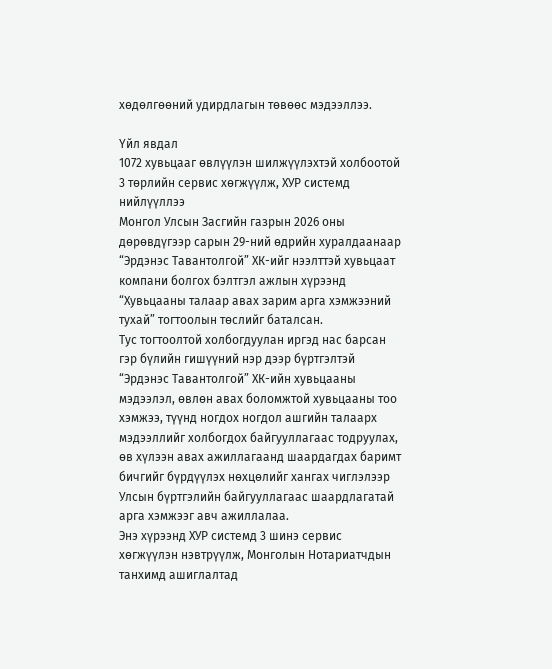хөдөлгөөний удирдлагын төвөөс мэдээллээ.

Үйл явдал
1072 хувьцааг өвлүүлэн шилжүүлэхтэй холбоотой 3 төрлийн сервис хөгжүүлж, ХУР системд нийлүүллээ
Монгол Улсын Засгийн газрын 2026 оны дөрөвдүгээр сарын 29-ний өдрийн хуралдаанаар “Эрдэнэс Тавантолгой” ХК-ийг нээлттэй хувьцаат компани болгох бэлтгэл ажлын хүрээнд “Хувьцааны талаар авах зарим арга хэмжээний тухай” тогтоолын төслийг баталсан.
Тус тогтоолтой холбогдуулан иргэд нас барсан гэр бүлийн гишүүний нэр дээр бүртгэлтэй “Эрдэнэс Тавантолгой” ХК-ийн хувьцааны мэдээлэл, өвлөн авах боломжтой хувьцааны тоо хэмжээ, түүнд ногдох ногдол ашгийн талаарх мэдээллийг холбогдох байгууллагаас тодруулах, өв хүлээн авах ажиллагаанд шаардагдах баримт бичгийг бүрдүүлэх нөхцөлийг хангах чиглэлээр Улсын бүртгэлийн байгууллагаас шаардлагатай арга хэмжээг авч ажиллалаа.
Энэ хүрээнд ХУР системд 3 шинэ сервис хөгжүүлэн нэвтрүүлж, Монголын Нотариатчдын танхимд ашиглалтад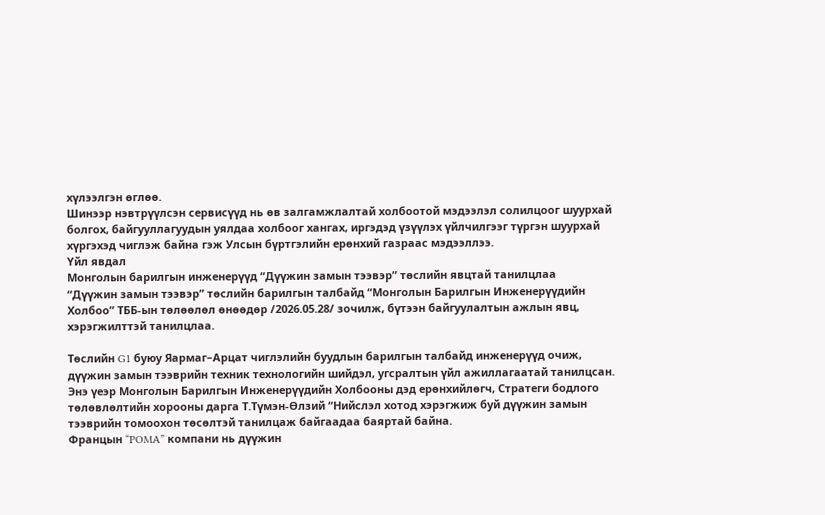хүлээлгэн өглөө.
Шинээр нэвтрүүлсэн сервисүүд нь өв залгамжлалтай холбоотой мэдээлэл солилцоог шуурхай болгох, байгууллагуудын уялдаа холбоог хангах, иргэдэд үзүүлэх үйлчилгээг түргэн шуурхай хүргэхэд чиглэж байна гэж Улсын бүртгэлийн ерөнхий газраас мэдээллээ.
Үйл явдал
Монголын барилгын инженерүүд “Дүүжин замын тээвэр” төслийн явцтай танилцлаа
“Дүүжин замын тээвэр” төслийн барилгын талбайд “Монголын Барилгын Инженерүүдийн Холбоо” ТББ-ын төлөөлөл өнөөдөр /2026.05.28/ зочилж, бүтээн байгуулалтын ажлын явц, хэрэгжилттэй танилцлаа.

Төслийн G1 буюу Яармаг–Арцат чиглэлийн буудлын барилгын талбайд инженерүүд очиж, дүүжин замын тээврийн техник технологийн шийдэл, угсралтын үйл ажиллагаатай танилцсан. Энэ үеэр Монголын Барилгын Инженерүүдийн Холбооны дэд ерөнхийлөгч, Стратеги бодлого төлөвлөлтийн хорооны дарга Т.Түмэн-Өлзий “Нийслэл хотод хэрэгжиж буй дүүжин замын тээврийн томоохон төсөлтэй танилцаж байгаадаа баяртай байна.
Францын “POMA” компани нь дүүжин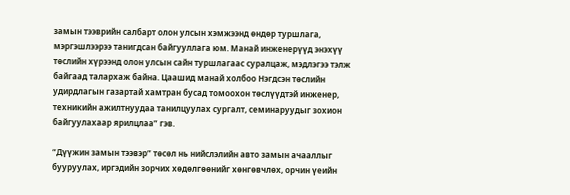замын тээврийн салбарт олон улсын хэмжээнд өндөр туршлага, мэргэшлээрээ танигдсан байгууллага юм. Манай инженерүүд энэхүү төслийн хүрээнд олон улсын сайн туршлагаас суралцаж, мэдлэгээ тэлж байгаад талархаж байна. Цаашид манай холбоо Нэгдсэн төслийн удирдлагын газартай хамтран бусад томоохон төслүүдтэй инженер, техникийн ажилтнуудаа танилцуулах сургалт, семинаруудыг зохион байгуулахаар ярилцлаа” гэв.

“Дүүжин замын тээвэр” төсөл нь нийслэлийн авто замын ачааллыг бууруулах, иргэдийн зорчих хөдөлгөөнийг хөнгөвчлөх, орчин үеийн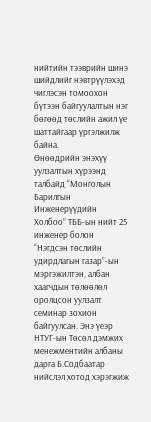нийтийн тээврийн шинэ шийдлийг нэвтрүүлэхэд чиглэсэн томоохон бүтээн байгуулалтын нэг бөгөөд төслийн ажил үе шаттайгаар үргэлжилж байна.
Өнөөдрийн энэхүү уулзалтын хүрээнд талбайд “Монголын Барилгын Инженерүүдийн Холбоо” ТББ-ын нийт 25 инженер болон “Нэгдсэн төслийн удирдлагын газар”-ын мэргэжилтэн, албан хаагчдын төлөөлөл оролцсон уулзалт семинар зохион байгуулсан. Энэ үеэр НТУГ-ын Төсөл дэмжих менежментийн албаны дарга Б.Содбаатар нийслэл хотод хэрэгжиж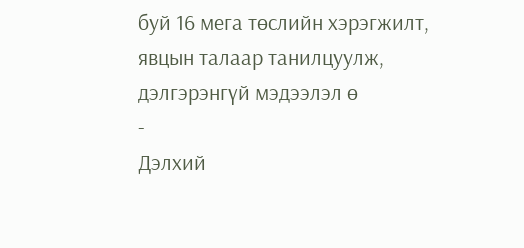буй 16 мега төслийн хэрэгжилт, явцын талаар танилцуулж, дэлгэрэнгүй мэдээлэл ө
-
Дэлхий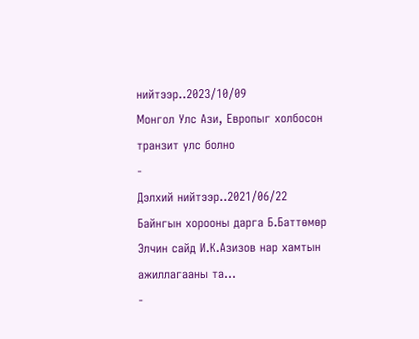нийтээр..2023/10/09
Монгол Улс Ази, Европыг холбосон транзит улс болно
-
Дэлхий нийтээр..2021/06/22
Байнгын хорооны дарга Б.Баттөмөр Элчин сайд И.К.Азизов нар хамтын ажиллагааны та...
-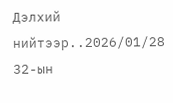Дэлхий нийтээр..2026/01/28
32-ын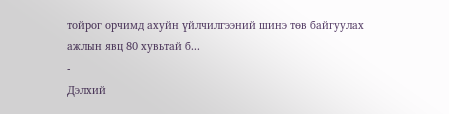тойрог орчимд ахуйн үйлчилгээний шинэ төв байгуулах ажлын явц 80 хувьтай б...
-
Дэлхий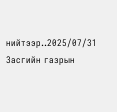нийтээр..2025/07/31
Засгийн газрын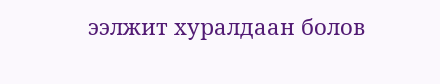ээлжит хуралдаан болов